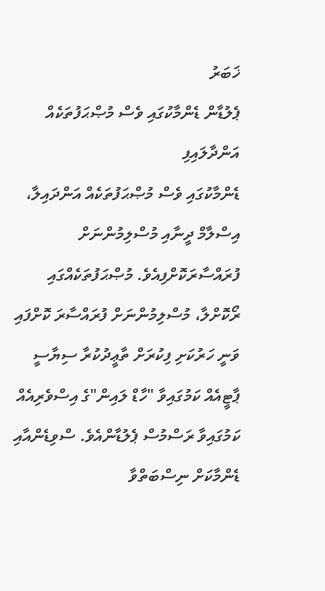ޚަބަރު
ޕެލުޑާން ޑެންމާކުގައި ވެސް މުޞްޙަފުތަކެއް އަންދާލައިފި
ޑެންމާކުގައި ވެސް މުޞްޙަފުތަކެއް އަންދައިލާ، އިސްލާމް ދީނާއި މުސްލިމުންނަށް ފުރައްސާރަކޮށްފިއެވެ. މުޞްޙަފުތަކެއްގައި ރޯކޮށްލާ، މުސްލިމުންނަށް ފުރައްސާރަ ކޮށްފައި ވަނީ ހަރުކަށި ފިކުރަށް ތާޢީދުކުރާ ސިޔާސީ ޕާޓީއެއް ކަމުގައިވާ "ހާޑް ލައިން"ގެ އިސްވެރިއެއް ކަމުގައިވާ ރަސްމުސް ޕެލުޑާންއެވެ. ސްވިޑެންއާއި ޑެންމާކަށް ނިސްބަތްވާ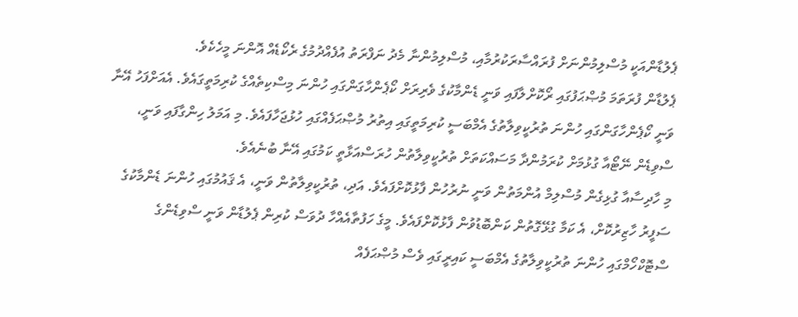ޕެލުޑާންއަކީ މުސްލިމުންނަށް ފުރައްސާރަކުރުމާއި، މުސްލިމުންނާ މެދު ނަފްރަތު އުފެއްދުމުގެ ރެކޯޑެއް އޮންނަ މީހެކެވެ.
ޕެލުޑާން ފުރަތަމަ މުޞްޙަފުގައި ރޯކޮށްލާފައި ވަނީ ޑެންމާކުގެ ވެރިރަށް ކޯޕެންހާގަންގައި ހުންނަ މިސްކިތެއްގެ ކުރިމަތީގައެވެ. އެއަށްފަހު އޭނާ ވަނީ ކޯޕެންހާގަންގައި ހުންނަ ތުރުކީވިލާތުގެ އެމްބަސީ ކުރިމަތީގައި އިތުރު މުޞްޙަފެއްގައި ހުޅުޖަހާފައެވެ. މި އަމަލު ހިންގާފައި ވަނީ، ސްވިޑެން ނޭޓޯއާ ގުޅުމަށް ކުރަމުންދާ މަސައްކަތަށް ތުރުކީވިލާތުން ހުރަސްއަޅާތީ ކަމުގައި އޭނާ ބުނެއެވެ.
މި ހާދިސާއާ ގުޅިގެން މުސްލިމް އުންމަތުން ވަނީ ނުރުހުން ފާޅުކޮށްފައެވެ. އަދި، ތުރުކީވިލާތުން ވަނީ، އެ ޤައުމުގައި ހުންނަ ޑެންމާކުގެ ސަފީރު ހާޒިރުކޮށް، އެ ކަމާ ގުޅޭގޮތުން ކަންބޮޑުވުން ފާޅުކޮށްފައެވެ. މީގެ ހަފުތާއެއްހާ ދުވަސް ކުރިން ޕެލުޑާން ވަނީ ސްވިޑެންގެ ސްޓޮކްހޯމްގައި ހުންނަ ތުރުކީވިލާތުގެ އެމްބަސީ ކައިރީގައި ވެސް މުޞްޙަފެއް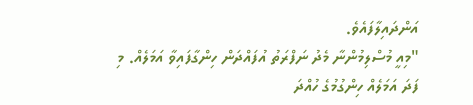އަންދައިލާފައެވެ.
"މިއީ މުސްލިމުންނާ މެދު ނަފްރަތު އުފައްދަން ހިންގާފައިވާ އަމަލެއް. މި ފަދަ އަމަލެއް ހިންގުމުގެ ހުއްދަ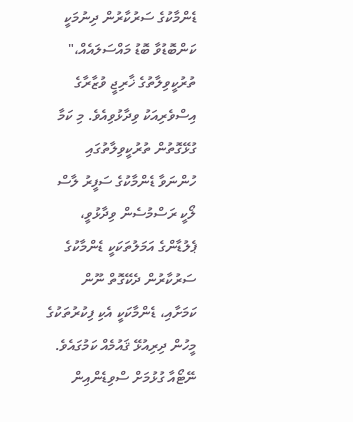ޑެންމާކުގެ ސަރުކާރުން ދިނުމަކީ ކަންބޮޑުވާ ބޮޑު މައްސަލައެއް،" ތުރުކީވިލާތުގެ ޚާރިޖީ ވުޒާރާގެ އިސްވެރިއަކު ވިދާޅުވިއެވެ. މި ކަމާ ގުޅޭގޮތުން ތުރުކީވިލާތުގައި ހުންނަވާ ޑެންމާކުގެ ސަފީރު ލާސް ލޯކީ ރަސްމުސެން ވިދާޅުވީ، ޕެލުޑާންގެ އަމަލުތަކަކީ ޑެންމާކުގެ ސަރުކާރުން ދެކޭގޮތް ނޫން ކަމަށާއި، ޑެންމާކަކީ އެކި ފިކުރުތަކުގެ މީހުން ދިރިއުޅޭ ޤައުމެއް ކަމުގައެވެ.
ނޭޓޯއާ ގުޅުމަށް ސްވިޑެންއިން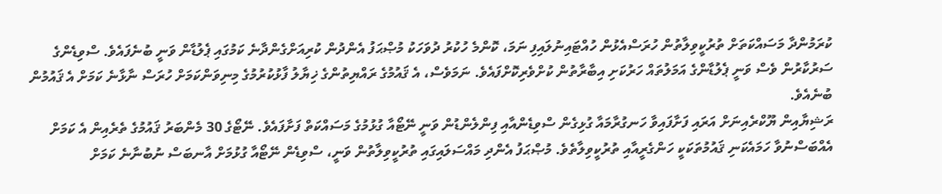ކުރަމުންދާ މަސައްކަތަށް ތުރުކީވިލާތުން ހުރަސްއެޅުން ހުއްޓައިނުލައިފި ނަމަ، ކޮންމެ ހުކުރު ދުވަހަކު މުޞްޙަފު އެންދުން ކުރިއަށްގެންދާނެ ކަމުގައި ޕެލުޑާން ވަނީ ބުނެފައެވެ. ސްވިޑެންގެ ސަރުކާރުން ވެސް ވަނީ ޕެލުޑާންގެ އަމަލުތައް ހަރުކަށި އިބާރާތުން ކުށްވެރިކޮށްފައެވެ. ނަމަވެސް، އެ ޤައުމުގެ ރައްޔިތުންގެ ޚިޔާލު ފާޅުކުރުމުގެ މިނިވަންކަމަށް ހުރަސް ނާޅާނެ ކަމަށް އެ ޤައުމުން ބުނެއެވެ.
ރަޝިޔާއިން ޔޫކްރެއިނަށް އަރައި ފަށާފައިވާ ހަނގުރާމައާ ގުޅިގެން ސްވިޑެންއާއި ފިންލެންޑުން ވަނީ ނޭޓޯއާ ގުޅުމުގެ މަސައްކަތް ފަށާފައެވެ. ނޭޓޯގެ 30 މެންބަރު ޤައުމުގެ ތެރެއިން އެ ކަމަށް އެއްބަސްނުވާ ހަމައެކަނި ޤައުމުތަކަކީ ހަންގެރީއާއި ތުރުކީވިލާތެވެ. މުޞްޙަފު އެންދި މައްސަލައިގައި ތުރުކީވިލާތުން ވަނީ، ސްވިޑެން ނޭޓޯއާ ގުޅުމަށް އާނބަސް ނުބުނާނެ ކަމަށް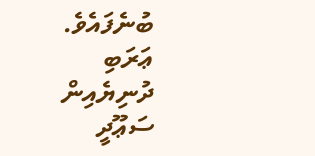ބުނެފައެވެ.
ޢަރަބި ދުނިޔެއިން ސަޢޫދީ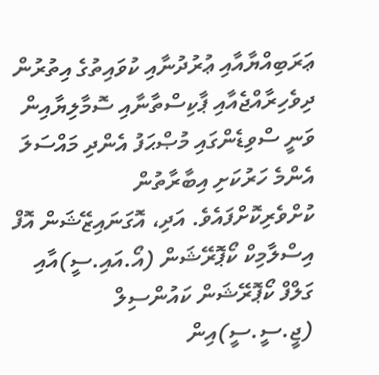ޢަރަބިއްޔާއާއި ޢުރުދުނާއި ކުވައިތުގެ އިތުރުން ދިވެހިރާއްޖެއާއި ޕާކިސްތާނާއި ސޮމާލިޔާއިން ވަނީ ސްވިޑެންގައި މުޞްޙަފު އެންދި މައްސަލަ އެންމެ ހަރުކަށި އިބާރާތުން ކުށްވެރިކޮށްފައެވެ. އަދި، އޮގަނައިޒޭޝަން އޮފް އިސްލާމިކް ކޯޕޮރޭޝަން (އޯ.އައި.ސީ)އާއި ގަލްފް ކޯޕޮރޭޝަން ކައުންސިލް (ޖީ.ސީ.ސީ)އިން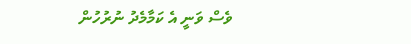ވެސް ވަނީ އެ ކަމާމެދު ނުރުހުން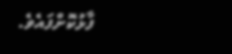ފާޅުކޮށްފައެވެ.